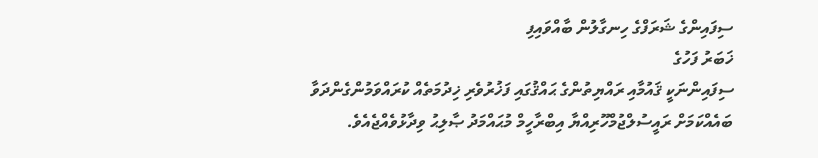ސިފައިންގެ ޝަރަފްގެ ހިނގާލުން ބާއްވައިފި
ޚަބަރު ފަހުގެ
ސިފައިންނަކީ ޤައުމާއި ރައްޔިތުންގެ ޙައްޤުގައި ފަޚުރުވެރި ޚިދުމަތެއް ކުރައްވަމުންގެންދަވާ ބައެއްކަމަށް ރައީސުލްޖުމްހޫރިއްޔާ އިބްރާހީމް މުޙައްމަދު ޞާލިޙު ވިދާޅުވެއްޖެއެވެ.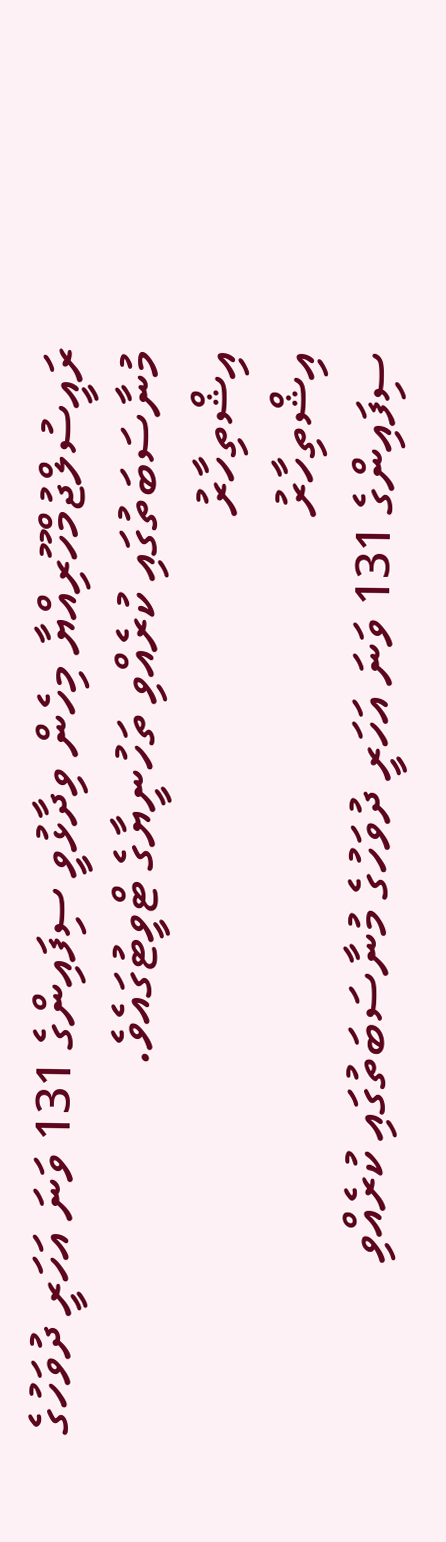ރައީސުލްޖުމްހޫރިއްޔާ މިހެން ވިދާޅުވީ ސިފައިންގެ 131 ވަނަ އަހަރީ ދުވަހުގެ މުނާސަބަތުގައި ކުރެއްވި ތަހުނީޔާގެ ޓްވީޓުގައެވެ.
އިޝްތިހާރު
އިޝްތިހާރު
ސިފައިންގެ 131 ވަނަ އަހަރީ ދުވަހުގެ މުނާސަބަތުގައި ކުރެއްވި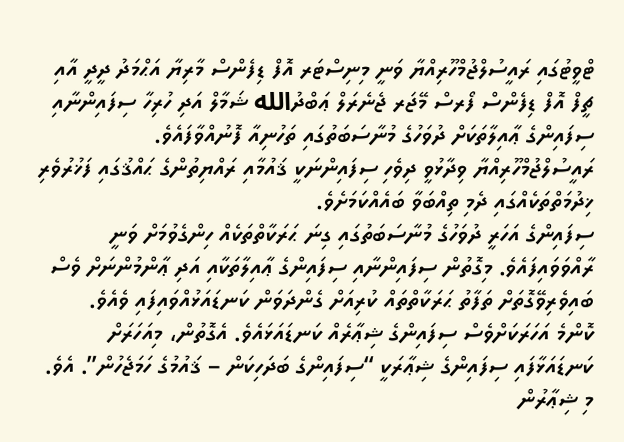ޓްވީޓުގައި ރައީސުލްޖުމްހޫރިއްޔާ ވަނީ މިނިސްޓަރ އޮފް ޑިފެންސް މާރިޔާ އަޙްމަދު ދީދީ އާއި ޗީފް އޮފް ޑިފެންސް ފޯރސް މޭޖަރ ޖެނެރަލް ޢަބްދުالله ޝަމާލް އަދި ހުރިހާ ސިފައިންނާއި ސިފައިންގެ ޢާއިލާތަކަށް ދުވަހުގެ މުނާސަބަތުގައި ތަހުނިއާ ފޮނުއްވާފައެވެ.
ރައީސުލްޖުމްހޫރިއްޔާ ވިދާޅުވީ ދިވެހި ސިފައިންނަކީ ޤައުމާއި ރައްޔިތުންގެ ޙައްޤުގައި ފަޚުރުވެރި ޚިދުމަތްތަކެއްގައި ދެމި ތިއްބަވާ ބައެއްކަމަށެވެ.
ސިފައިންގެ އަހަރީ ދުވަހުގެ މުނާސަބަތުގައި ގިނަ ޙަރަކާތްތަކެއް ހިންގެވުމަށް ވަނީ ރާއްވަވައިފައެވެ. މިގޮތުން ސިފައިންނާއި ސިފައިންގެ ޢާއިލާތަކާއި އަދި ޢާންމުންނަށް ވެސް ބައިވެރިވޭގޮތަށް ތަފާތު ޙަރަކާތްތައް ކުރިއަށް ގެންދަވަން ކަނޑައަޅުއްވައިފައި ވެއެވެ.
ކޮންމެ އަހަރަކަށްވެސް ސިފައިންގެ ޝިޢާރެއް ކަނޑައަޅައެވެ. އެގޮތުން، މިއަހަރަށް ކަނޑައަޅާފައި ސިފައިންގެ ޝިޢާރަކީ “ސިފައިންގެ ބަދަހިކަން – ޤައުމުގެ ހަމަޖެހުން”. އެވެ. މި ޝިޢާރުން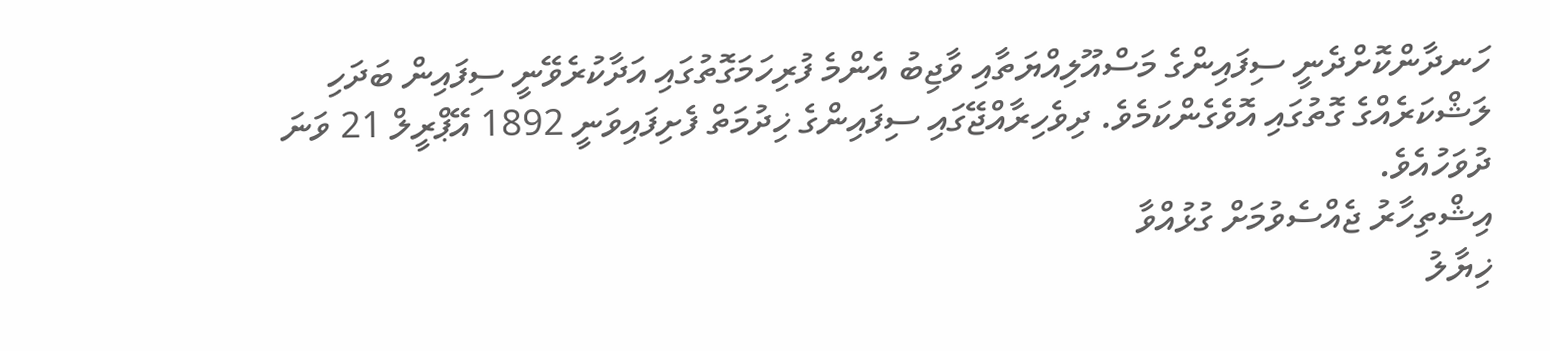ހަނދާންކޮށްދެނީ ސިފައިންގެ މަސްއޫލިއްޔަތާއި ވާޖިބު އެންމެ ފުރިހަމަގޮތުގައި އަދާކުރެވޭނީ ސިފައިން ބަދަހި ލަޝްކަރެއްގެ ގޮތުގައި އޮވެގެންކަމެވެ. ދިވެހިރާއްޖޭގައި ސިފައިންގެ ޚިދުމަތް ފެށިފައިވަނީ 1892 އޭޕްރީލް 21 ވަނަ ދުވަހުއެވެ.
އިޝްތިހާރު ޖެއްސެވުމަށް ގުޅުއްވާ
ޚިޔާލު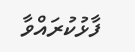ފާޅުކުރައްވާ